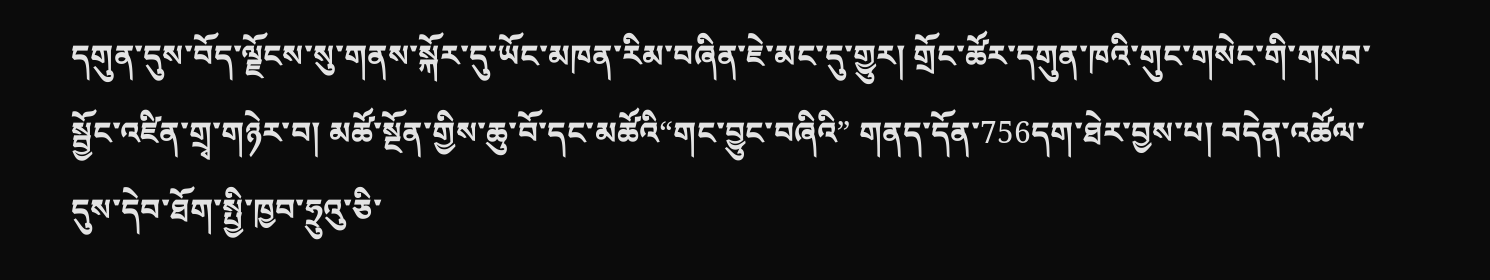དགུན་དུས་བོད་ལྗོངས་སུ་གནས་སྐོར་དུ་ཡོང་མཁན་རིམ་བཞིན་ཇེ་མང་དུ་གྱུར། གྲོང་ཚོར་དགུན་ཁའི་གུང་གསེང་གི་གསབ་སྦྱོང་འཛིན་གྲྭ་གཉེར་བ། མཚོ་སྔོན་གྱིས་ཆུ་བོ་དང་མཚོའི“གང་བྱུང་བཞིའི” གནད་དོན་756དག་ཐེར་བྱས་པ། བདེན་འཚོལ་དུས་དེབ་ཐོག་སྤྱི་ཁྱབ་ཧྲུའུ་ཅི་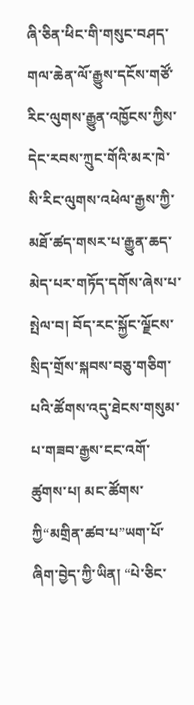ཞི་ཅིན་ཕིང་གི་གསུང་བཤད་གལ་ཆེན་ལོ་རྒྱུས་དངོས་གཙོ་རིང་ལུགས་རྒྱུན་འཁྱོངས་ཀྱིས་དེང་རབས་ཀྲུང་གོའི་མར་ཁེ་སི་རིང་ལུགས་འཕེལ་རྒྱས་ཀྱི་མཐོ་ཚད་གསར་པ་རྒྱུན་ཆད་མེད་པར་གཏོད་དགོས་ཞེས་པ་སྤེལ་བ། བོད་རང་སྐྱོང་ལྗོངས་སྲིད་གྲོས་སྐབས་བཅུ་གཅིག་པའི་ཚོགས་འདུ་ཐེངས་གསུམ་པ་གཟབ་རྒྱས་ངང་འགོ་ཚུགས་པ། མང་ཚོགས་ཀྱི“མགྲིན་ཚབ་པ”ཡག་པོ་ཞིག་བྱེད་ཀྱི་ཡིན། “པེ་ཅིང་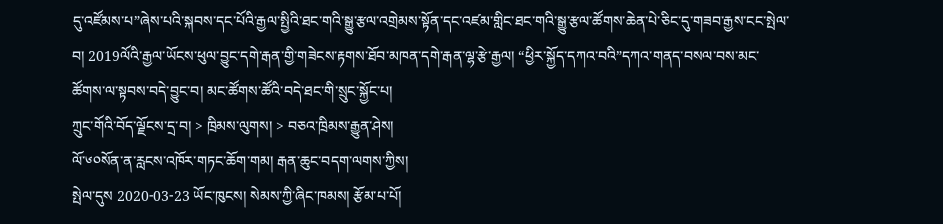དུ་འཛོམས་པ”ཞེས་པའི་སྐབས་དང་པོའི་རྒྱལ་སྤྱིའི་ཐང་གའི་སྒྱུ་རྩལ་འགྲེམས་སྟོན་དང་འཛམ་གླིང་ཐང་གའི་སྒྱུ་རྩལ་ཚོགས་ཆེན་པེ་ཅིང་དུ་གཟབ་རྒྱས་ངང་སྤེལ་བ། 2019ལོའི་རྒྱལ་ཡོངས་ཕུལ་བྱུང་དགེ་རྒན་གྱི་གཟེངས་རྟགས་ཐོབ་མཁན་དགེ་རྒན་ལྷ་རྩེ་རྒྱལ། “ཕྱིར་སྐྱོད་དཀའ་བའི”དཀའ་གནད་བསལ་བས་མང་ཚོགས་ལ་སྟབས་བདེ་བྱུང་བ། མང་ཚོགས་ཚོའི་བདེ་ཐང་གི་སྲུང་སྐྱོང་པ།
ཀྲུང་གོའི་བོད་ལྗོངས་དྲ་བ། > ཁྲིམས་ལུགས། > བཅའ་ཁྲིམས་རྒྱུན་ཤེས།
ལོ་༦༠སོན་ན་རླངས་འཁོར་གཏང་ཆོག་གམ། རྒན་ཆུང་བདག་ལགས་ཀྱིས།
སྤེལ་དུས 2020-03-23 ཡོང་ཁུངས། སེམས་ཀྱི་ཞིང་ཁམས། རྩོམ་པ་པོ།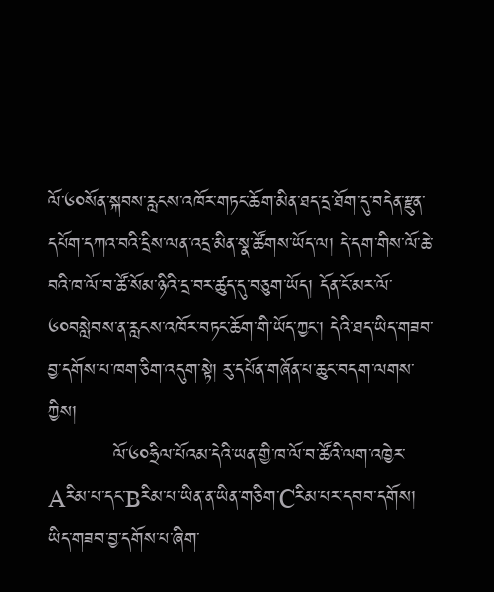ལོ་༦༠སོན་སྐབས་རླངས་འཁོར་གཏང་ཆོག་མིན་ཐད་དྲ་ཐོག་དུ་བདེན་རྫུན་དཔོག་དཀའ་བའི་དྲིས་ལན་འདྲ་མིན་སྣ་ཚོགས་ཡོད་ལ། དེ་དག་གིས་ལོ་ཆེ་བའི་ཁ་ལོ་བ་ཚོ་སོམ་ཉིའི་དྲ་བར་ཚུད་དུ་བཅུག་ཡོད། དོན་ངོ་མར་ལོ་༦༠བསླེབས་ན་རླངས་འཁོར་བཏང་ཆོག་གི་ཡོད་ཀྱང་། དེའི་ཐད་ཡིད་གཟབ་བྱ་དགོས་པ་ཁག་ཅིག་འདུག་སྟེ། རུ་དཔོན་གཞོན་པ་ཆུང་བདག་ལགས་ཀྱིས།
          ལོ་༦༠ཧྲིལ་པོའམ་དེའི་ཡན་གྱི་ཁ་ལོ་བ་ཚོའི་ལག་འཁྱེར་Aརིམ་པ་དང་Bརིམ་པ་ཡིན་ན་ཡིན་གཅིག་Cརིམ་པར་དབབ་དགོས། ཡིད་གཟབ་བྱ་དགོས་པ་ཞིག་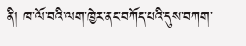ནི། ཁ་ལོ་བའི་ལག་ཁྱེར་ནང་བཀོད་པའི་དུས་བཀག་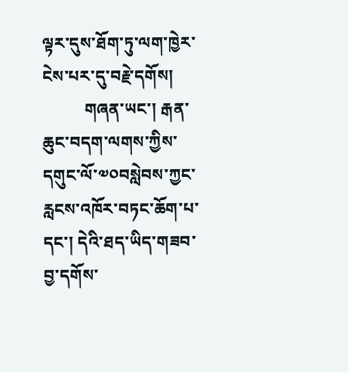ལྟར་དུས་ཐོག་ཏུ་ལག་ཁྱེར་ངེས་པར་དུ་བརྗེ་དགོས།
          གཞན་ཡང་། རྒན་ཆུང་བདག་ལགས་ཀྱིས་དགུང་ལོ་༧༠བསླེབས་ཀྱང་རླངས་འཁོར་བཏང་ཆོག་པ་དང་། དེའི་ཐད་ཡིད་གཟབ་བྱ་དགོས་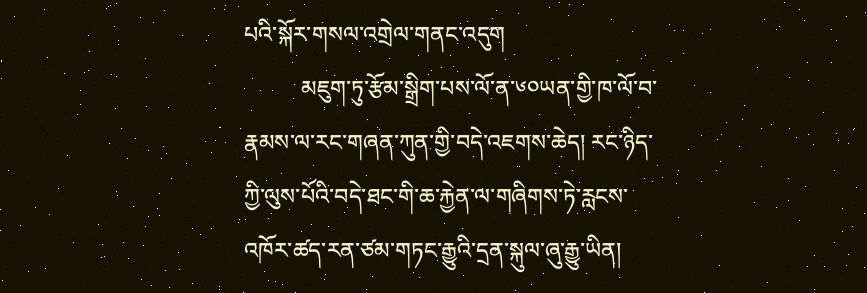པའི་སྐོར་གསལ་འགྲེལ་གནང་འདུག
          མཇུག་ཏུ་རྩོམ་སྒྲིག་པས་ལོ་ན་༦༠ཡན་གྱི་ཁ་ལོ་བ་རྣམས་ལ་རང་གཞན་ཀུན་གྱི་བདེ་འཇགས་ཆེད། རང་ཉིད་ཀྱི་ལུས་པོའི་བདེ་ཐང་གི་ཆ་རྐྱེན་ལ་གཞིགས་ཏེ་རླངས་འཁོར་ཚད་རན་ཙམ་གཏང་རྒྱུའི་དྲན་སྐུལ་ཞུ་རྒྱུ་ཡིན།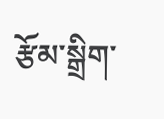རྩོམ་སྒྲིག་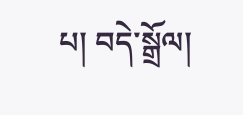པ། བདེ་སྒྲོལ།